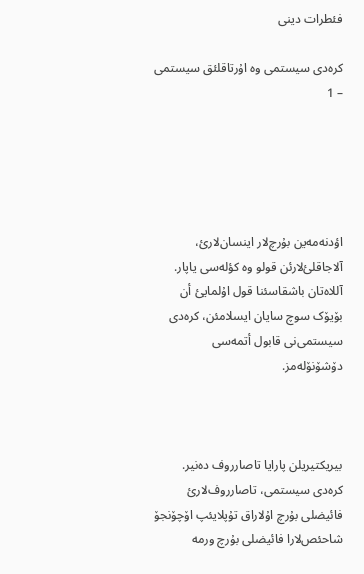فئطرات دینی

کرەدی سیستمی وە اۇرتاقلئق سیستمی – 1





اؤدنەمەین بۇرچ‌لار اینسان‌لارئ، آلاجاقلئ‌لارئن قولو وە کؤلەسی یاپار. آللاەتان باشقاسئنا قول اۇلمایئ أن بۆیۆک سوچ سایان ایسلامئن، کرەدی سیستمی‌نی قابول أتمەسی دۆشۆنۆلەمز.



بیریکتیریلن پارایا تاصارروف دەنیر. کرەدی سیستمی، تاصارروف‌لارئ فائیضلی بۇرچ اۇلاراق تۇپلایئپ اۆچۆنجۆ شاحئص‌لارا فائیضلی بۇرچ ورمە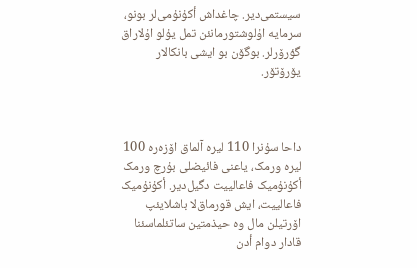سیستمی‌دیر. چاغداش أکۇنۇمی‌لر بونو، سرمایە اۇلوشتورمانئن تمل یۇلو اۇلاراق گؤرۆرلر. بوگۆن بو ایشی بانکالار یۆرۆتۆر.



داحا سۇنرا 110 لیرە آلماق اۆزەرە 100 لیرە ورمک، یاعنی فائیضلی بۇرچ ورمک أکۇنۇمیک فاعالییت دگیل‌دیر. أکۇنۇمیک فاعالییت، ایش قورماق‌لا باشلایئپ اۆرتیلن مال وە حیذمتین ساتئلماسئنا قادار دوام أدن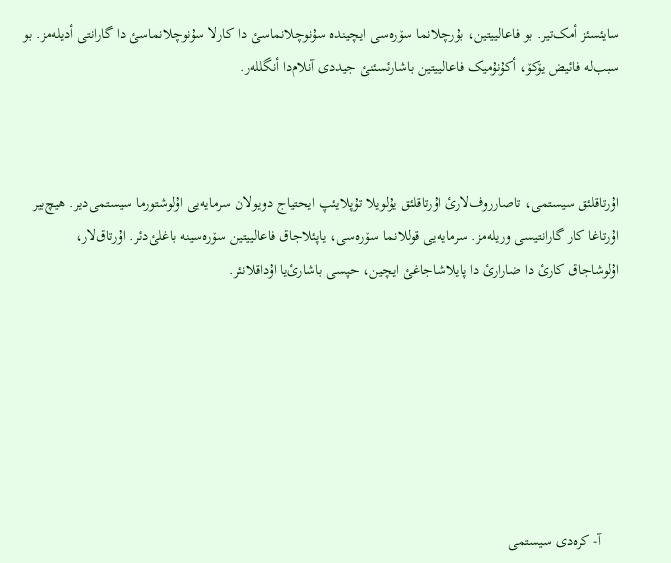سایئسئز أمک‌تیر. بو فاعالییتین، بۇرچلانما سۆرەسی ایچیندە سۇنوچلانماسئ دا کارلا سۇنوچلانماسئ دا گارانتی أدیلەمز. بو سبب‌لە فائیض یۆکۆ، أکۇنۇمیک فاعالییتین باشارئسئنئ جیددی آنلام‌دا أنگللەر.



اۇرتاقلئق سیستمی، تاصارروف‌لارئ اۇرتاقلئق یۇلویلا تۇپلایئپ ایحتیاج دویولان سرمایەیی اۇلوشتورما سیستمی‌دیر. هیچ‌بیر اۇرتاغا کار گارانتیسی وریلەمز. سرمایەیی قوللانما سۆرەسی، یاپئلاجاق فاعالییتین سۆرەسینە باغلئ‌دئر. اۇرتاق‌لار، اۇلوشاجاق کارئ دا ضارارئ دا پایلاشاجاغئ ایچین، حپسی باشارئ‌یا اۇداقلانئر.







     آ- کرەدی سیستمی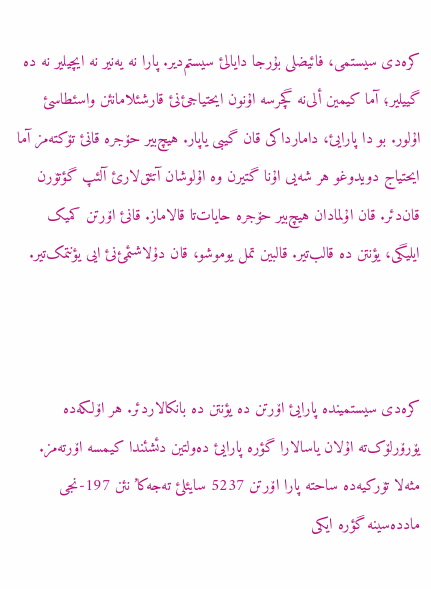کرەدی سیستمی، فائیضلی بۇرجا دایالئ سیستم‌دیر. پارا نە یەنیر نە ایچیلیر نە دە گییلیر؛ آما کیمین ألی‌نە گچرسە اۇنون ایحتیاجئ‌نئ قارشئلامانئن واسئطاسئ اۇلور. بو دا پارایئ، دامارداکی قان گیبی یاپار. هیچ‌بیر حۆجرە قانئ تۆکتەمز آما ایحتیاج دویدوغو هر شەیی اۇنا گتیرن وە اۇلوشان آتئق‌لارئ آلئپ گؤتۆرن قان‌دئر. قان اۇلمادان هیچ‌بیر حۆجرە حایات‌تا قالاماز. قانئ اۆرتن کمیک ایلیگی، یؤنتن دە قالب‌تیر. قالبین تمل یوموشو، قان دۇلاشئمئ‌نئ ایی یؤنتمک‌تیر.



کرەدی سیستمیندە پارایئ اۆرتن دە یؤنتن دە بانکالاردئر. هر اۆلکەدە یۆرۆرلۆک‌تە اۇلان یاسالارا گؤرە پارایئ دەولتین دئشئندا کیمسە اۆرتەمز. مثەلا تۆرکیەدە ساحتە پارا اۆرتن 5237 سایئلئ تەجەکا’نئن 197-نجی ماددەسینە گؤرە ایکی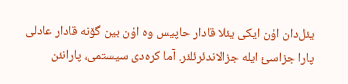یئل‌دان اۇن ایکی یئلا قادار حاپیس وە اۇن بین گۆنە قادار عادلی پارا جزاسئ ایلە جزالاندئرئلئر. آما کرەدی سیستمی، پارانئن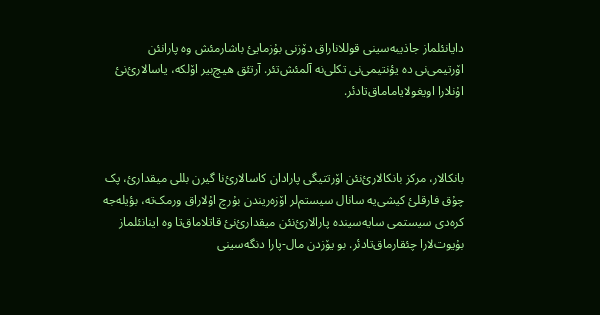دایانئلماز جاذیبەسینی قوللاناراق دۆزنی بۇزمایئ باشارمئش وە پارانئن اۆرتیمی‌نی دە یؤنتیمی‌نی تکلی‌نە آلمئش‌تئر. آرتئق هیچ‌بیر اۆلکە، یاسالارئ‌نئ اۇنلارا اویغولایاماماق‌تادئر.



بانکالار، مرکز بانکالارئ‌نئن اۆرتتیگی پارادان کاسالارئ‌نا گیرن بللی میقدارئ، پک چۇق فارقلئ کیشی‌یە سانال سیستم‌لر اۆزەریندن بۇرچ اۇلاراق ورمک‌تە، بؤیلەجە کرەدی سیستمی سایەسیندە پارالارئ‌نئن میقدارئ‌نئ قاتلاماق‌تا وە اینانئلماز بۇیوت‌لارا چئقارماق‌تادئر. بو یۆزدن مال-پارا دنگەسینی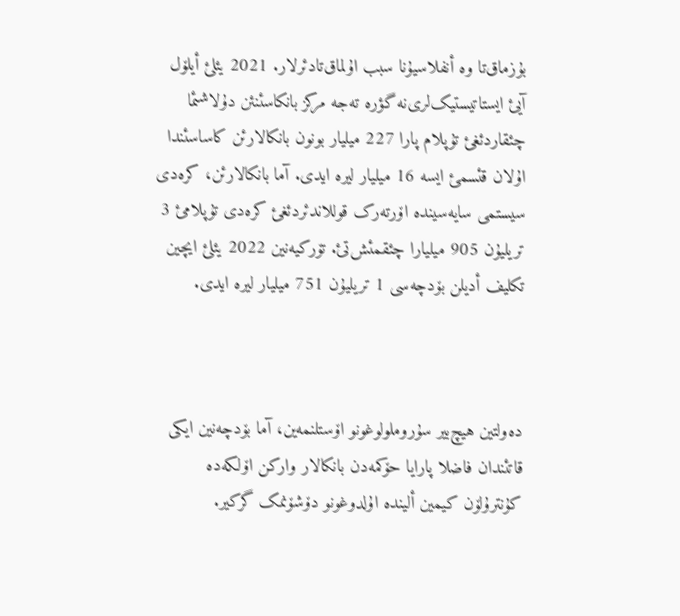بۇزماق‌تا وە أنفلاسیۇنا سبب اۇلماق‌تادئرلار. 2021 یئلئ أیلۆل آیئ ایستاتیستیک‌لری‌نە گؤرە تەجە مرکز بانکاسئنئن دۇلاشئما چئقاردئغئ تۇپلام پارا 227 میلیار بونون بانکالارئن کاساسئندا اۇلان قئسمئ ایسە 16 میلیار لیرە ایدی. آما بانکالارئن، کرەدی سیستمی سایەسیندە اۆرتەرک قوللاندئردئغئ کرەدی تۇپلامئ 3 تریلیۇن 905 میلیارا چئقمئش‌تئ. تۆرکیەنین 2022 یئلئ ایچین تکلیف أدیلن بۆدچەسی 1 تریلیۇن 751 میلیار لیرە ایدی.



دەولتین هیچ‌بیر سۇروملولوغونو اۆستلنمەین، آما بۆدچەنین ایکی قاتئندان فاضلا پارایا حۆکمەدن بانکالار وارکن اۆلکەدە کۇنترۇلۆن کیمین ألیندە اۇلدوغونو دۆشۆنمک گرکیر.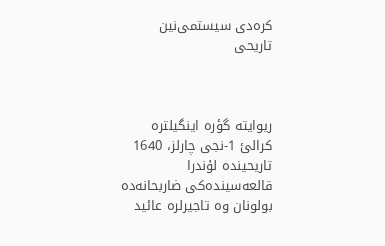کرەدی سیستمی‌نین تاریحی



ریوایتە گؤرە اینگیلترە کرالئ 1-نجی چارلز، 1640 تاریحیندە لۇندرا قالعەسیندەکی ضاربحانەدە بولونان وە تاجیرلرە عائید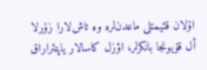اۇلان قئیمتلی ماعدن‌لرە وە تاش‌لارا زۇرلا أل قۇیونجا بانکرلر، اؤزل کاسالار یاپتئراراق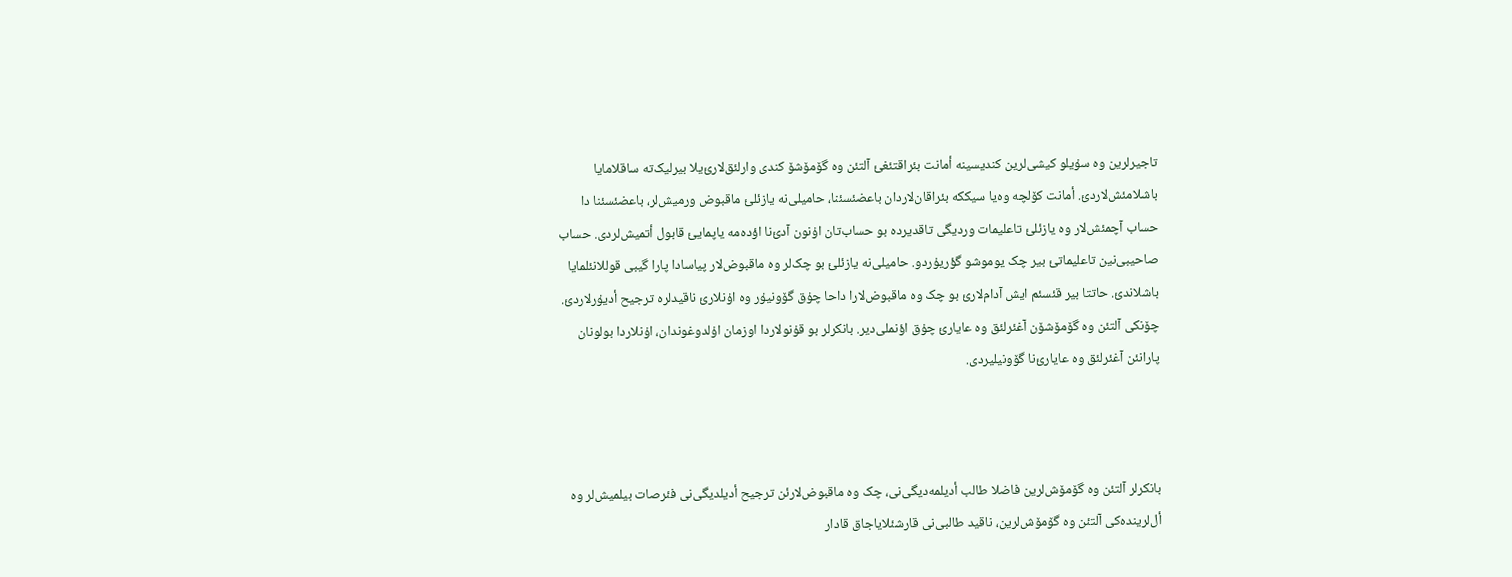تاجیرلرین وە سۇیلو کیشی‌لرین کندیسینە أمانت بئراقتئغئ آلتئن وە گۆمۆشۆ کندی وارلئق‌لارئ‌یلا بیرلیک‌تە ساقلامایا باشلامئش‌لاردئ. أمانت کۆلچە وەیا سیککە بئراقان‌لاردان باعضئسئنا، حامیلی‌نە یازئلئ ماقبوض ورمیش‌لر، باعضئسئنا دا حساب آچمئش‌لار وە یازئلئ تاعلیمات وردیگی تاقدیردە بو حساب‌تان اۇنون آدئ‌نا اؤدەمە یاپمایئ قابول أتمیش‌لردی. حساب صاحیبی‌نین تاعلیماتئ بیر چک یوموشو گؤریۇردو. حامیلی‌نە یازئلئ بو چک‌لر وە ماقبوض‌لار پیاسادا پارا گیبی قوللانئلمایا باشلاندئ. حاتتا بیر قئسئم ایش آدام‌لارئ بو چک وە ماقبوض‌لارا داحا چۇق گۆونیۇر وە اۇنلارئ ناقیدلرە ترجیح أدیۇرلاردئ. چۆنکی آلتئن وە گۆمۆشۆن آغئرلئق وە عایارئ چۇق اؤنملی‌دیر. بانکرلر بو قۇنولاردا اوزمان اۇلدوغوندان، اۇنلاردا بولونان پارانئن آغئرلئق وە عایارئ‌نا گۆونیلیردی.



بانکرلر آلتئن وە گۆمۆش‌لرین فاضلا طالب أدیلمەدیگی‌نی، چک وە ماقبوض‌لارئن ترجیح أدیلدیگی‌نی فئرصات بیلمیش‌لر وە أل‌لریندەکی آلتئن وە گۆمۆش‌لرین، ناقید طالبی‌نی قارشئلایاجاق قادار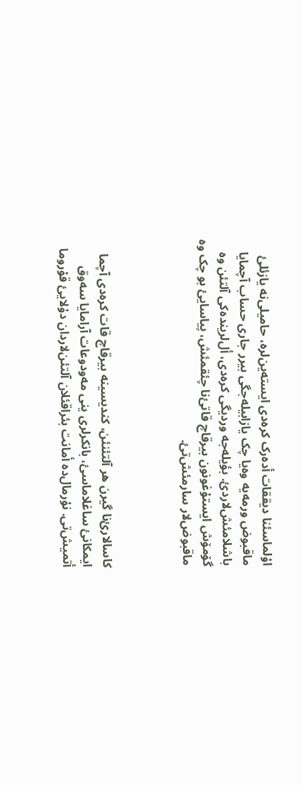اۇلماسئنا دیققات أدەرک کرەدی ایستەین‌لرە، حامیلی‌نە یازئلئ ماقبوض ورمەیە وەیا چک یازابیلەجگی بیرر جاری حساب آچمایا باشلامئش‌لاردئ. بؤیلەجە وردیگی کرەدی، أل‌لریندەکی آلتئن وە گۆمۆش ایستۇغونون بیرقاچ قاتئ‌نا چئقمئش، پیاسایئ بو چک وە ماقبوض‌لار سارمئش‌تئ.



کاسالارئ‌نا گیرن هر آلتئنئن، کندیسینە بیرقاچ قات کرەدی آچما ایمکانئ ساغلاماسئ، بانکرلری ینی مەودوعات آرامایا سەوق أتمیش‌تی. نۇرمال‌دە أمانت بئراقئلان آلتئن‌لاردان دۇلایئ قۇروما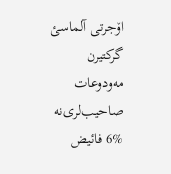اۆجرتی آلماسئ گرکتیرن مەودوعات صاحیب‌لری‌نە %6 فائیض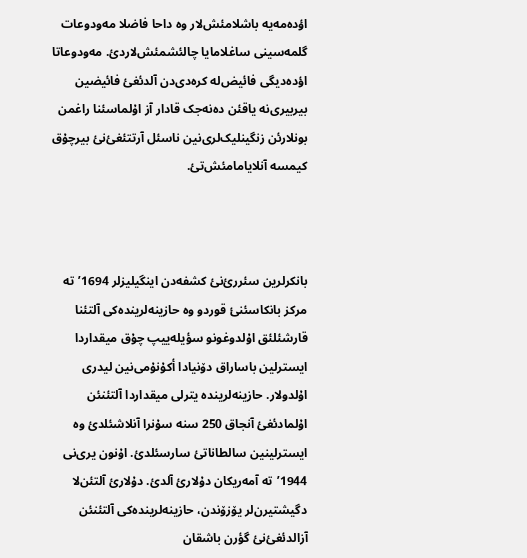اؤدەمەیە باشلامئش‌لار وە داحا فاضلا مەودوعات گلمەسینی ساغلامایا چالئشمئش‌لاردئ. مەودوعاتا اؤدەدیگی فائیض‌لە کرەدی‌دن آلدئغئ فائیضین بیربیری‌نە یاقئن دەنەجک قادار آز اۇلماسئنا راغمن بونلارئن زنگینلیک‌لری‌نین ناسئل آرتتئغئ‌نئ بیرچۇق کیمسە آنلایامامئش‌تئ.



بانکرلرین سئررئ‌نئ کشفەدن اینگیلیزلر 1694’تە مرکز بانکاسئنئ قوردو وە حازینەلریندەکی آلتئنا قارشئلئق اۇلدوغونو سؤیلەییپ چۇق میقداردا ایسترلین باساراق دۆنیادا أکۇنۇمی‌نین لیدری اۇلدولار. حازینەلریندە یترلی میقداردا آلتئنئن اۇلمادئغئ آنجاق 250 سنە سۇنرا آنلاشئلدئ وە ایسترلینین سالطاناتئ سارسئلدئ. اۇنون یری‌نی 1944’تە آمەریکان دۇلارئ آلدئ. دۇلارئ آلتئن‌لا دگیشتیرن‌لر یۆزۆندن، حازینەلریندەکی آلتئنئن آزالدئغئ‌نئ گؤرن باشقان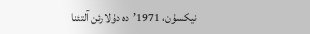نیکسۇن، 1971’دە دۇلارئن آلتئنا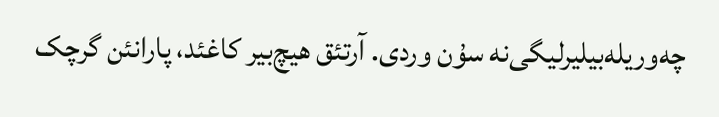چەوریلەبیلیرلیگی‌نە سۇن وردی. آرتئق هیچ‌بیر کاغئد، پارانئن گرچک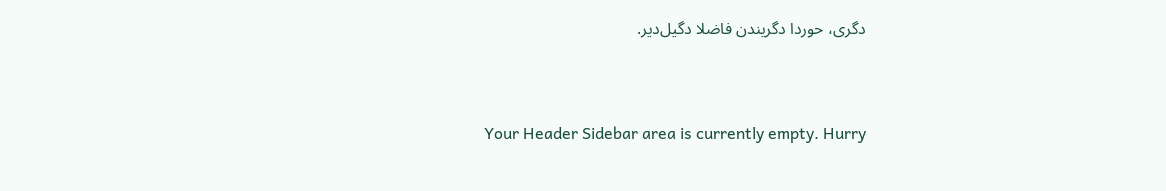دگری، حوردا دگریندن فاضلا دگیل‌دیر.



Your Header Sidebar area is currently empty. Hurry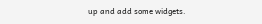up and add some widgets.